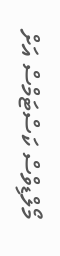މޯލްޑިވްސް ކަސްޓަމްސް އަށް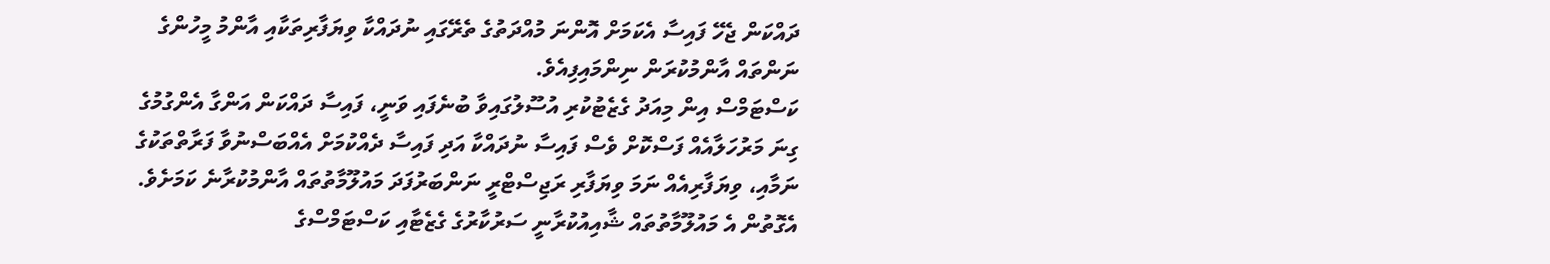ދައްކަން ޖެހޭ ފައިސާ އެކަމަށް އޮންނަ މުއްދަތުގެ ތެރޭގައި ނުދައްކާ ވިޔަފާރިތަކާއި އާންމު މީހުންގެ ނަންތައް އާންމުކުރަން ނިންމައިފިއެވެ.
ކަސްޓަމްސް އިން މިއަދު ގެޒެޓުކުރި އުސޫލުގައިވާ ބުނެފައި ވަނީ، ފައިސާ ދައްކަން އަންގާ އެންގުމުގެ ގިނަ މަރުހަލާއެއް ފަސްކޮށް ވެސް ފައިސާ ނުދައްކާ އަދި ފައިސާ ދެއްކުމަށް އެއްބަސްނުވާ ފަރާތްތަކުގެ ނަމާއި، ވިޔަފާރިއެއް ނަމަ ވިޔަފާރި ރަޖިސްޓްރީ ނަންބަރުފަދަ މައުލޫމާތުތައް އާންމުކުރާނެ ކަމަށެވެ.
އެގޮތުން އެ މައުލޫމާތުތައް ޝާއިއުކުރާނީ ސަރުކާރުގެ ގެޒެޓާއި ކަސްޓަމްސްގެ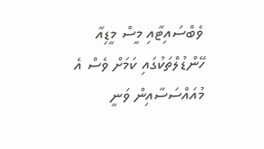ވެބްސައިޓާއި މީސް މީޑިއާ ހޭންޑުލްތަކުގައި ކަމަށް ވެސް އެ މުއައްސަސާއިން ވަނީ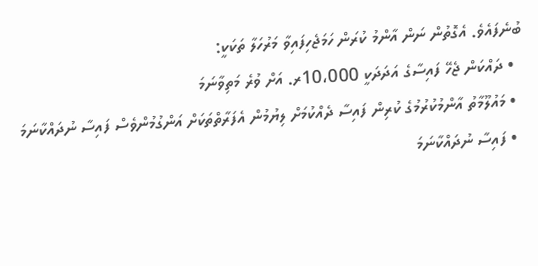ބުނެފައެވެ. އެގޮތުން ނަން އާންމު ކުރަން ހަމަޖެހިފައިވާ މަރުހަލާ ތަކަކީ:
  • ދައްކަން ޖެހޭ ފައިސާގެ އަދަދަކީ 10،000ރ. އަށް ވުރެ މަތިވާނަމަ
  • މައުލޫމާތު އާންމުކުރުމުގެ ކުރިން ފައިސާ ދެއްކުމަށް ލިޔުމުން އެފަރާތްތަކަށް އަންގުމުންވެސް ފައިސާ ނުދައްކާނަމަ
  • ފައިސާ ނުދައްކާނަމަ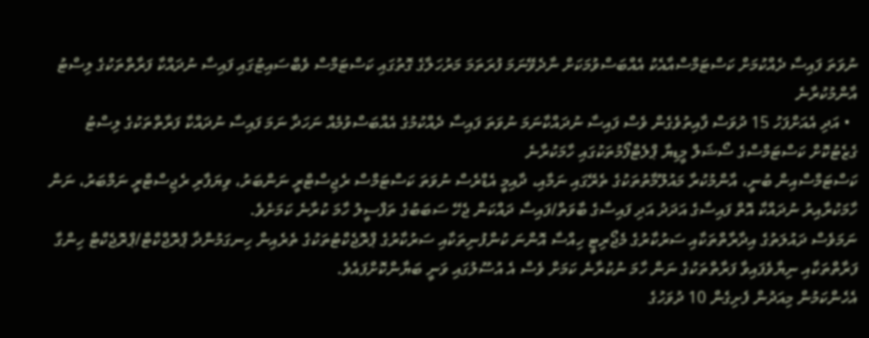ނުވަތަ ފައިސާ ދެއްކުމަށް ކަސްޓަމްސްއާއެކު އެއްބަސްވުމަކަށް ނާދެވޭނަމަ ފުރަތަމަ މަރުހަލާގެ ގޮތުގައި ކަސްޓަމްސް ވެބްސައިޓުގައި ފައިސާ ނުދައްކާ ފަރާތްތަކުގެ ލިސްޓު އާންމުކުރާނެ
  • އަދި އެއަށްފަހު 15 ދުވަސް ފާއިތުވެގެން ވެސް ފައިސާ ނުދައްކާނަމަ ނުވަތަ ފައިސާ ދެއްކުމުގެ އެއްބަސްވުމެއް ނަހަދާ ނަމަ ފައިސާ ނުދައްކާ ފަރާތްތަކުގެ ލިސްޓު ގެޒެޓުކޮށް ކަސްޓަމްސްގެ ސޯޝަލް މީޑިޔާ ޕްލެޓްފޯމުތަކުގައި ހާމަކުރާނެ
ކަސްޓަމްސްއިން ބުނީ، އާންމުކުރާ މައުލޫމާތުތަކުގެ ތެރޭގައި ނަމާއި، ދާއިމީ އެޑްރެސް ނުވަތަ ކަސްޓަމްސް ރެޖިސްޓްރީ ނަންބަރު، ވިޔަފާރި ރެޖިސްޓްރީ ނަމްބަރު، ނަން ހާމަކުރާއިރު ނުދައްކާ އޮތް ފައިސާގެ އަދަދު އަދި ފައިސާގެ ބާވަތް/ފައިސާ ދައްކަން ޖެހޭ ސަބަބުގެ ތަފްސީލު ހާމަ ކުރާނެ ކަމަށެވެ.
ނަމަވެސް ދައުލަތުގެ އިދާރާތްތަކާއި ސަރުކާރުގެ މެޖޯރިޓީ ހިއްސާ އޮންނަ ކުންފުނިތަކާއި ސަރުކާރުގެ ޕްރޮޖެކްޓުތަކުގެ ތެރެއިން ހިނގަމުންދާ ޕްރޮޖްކްޓް/ޕްރޮޖެކްޓް ހިންގާ ފަރާތްތަކާއި ނިޔާވެފައިވާ ފަރާތްތަކުގެ ނަން ހާމަ ނުކުރާނެ ކަމަށް ވެސް އެ އުސޫލުގައި ވަނީ ބަޔާންކޮށްފައެވެ.
އެހެންކަމުން މިއަދުން ފެށިގެން 10 ދުވަހުގެ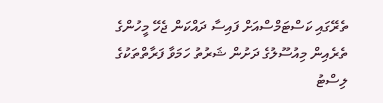ތެރޭގައި ކަސްޓަމްސްއަށް ފައިސާ ދައްކަން ޖެހޭ މީހުންގެ ތެރެއިން މިއުސޫލުގެ ދަށުން ޝަރުތު ހަމަވާ ފަރާތްތަކުގެ ލިސްޓު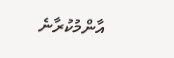އާންމުކުރާނެ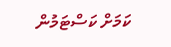ކަމަށް ކަސްޓަމުން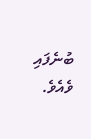ބުނެފައި ވެއެވެ.